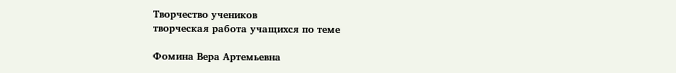Творчество учеников
творческая работа учащихся по теме

Фомина Вера Артемьевна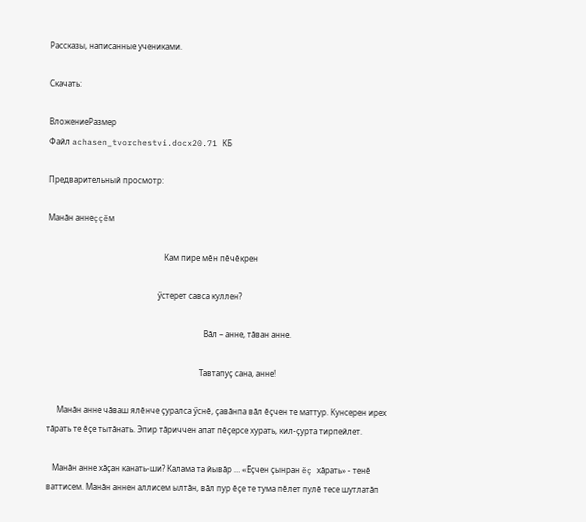Рассказы, написанные учениками.

Скачать:

ВложениеРазмер
Файл achasen_tvorchestvi.docx20.71 КБ

Предварительный просмотр:

Манăн аннеççĕм

                                                          Кам пире мĕн пĕчĕкрен

                                                       ӳстерет савса куллен?

                                                                              Вăл – анне, тăван анне.

                                                                            Тавтапуç сана, анне!

     Манăн анне чăваш ялĕнче çуралса ӳснĕ, çавăнпа вăл ĕçчен те маттур. Кунсерен ирех тăрать те ĕçе тытăнать. Эпир тăриччен апат пĕçерсе хурать, кил-çурта тирпейлет.

   Манăн анне хăçан канать-ши? Калама та йывăр … «Ĕçчен çынран ĕç хăрать» - тенĕ ваттисем. Манăн аннен аллисем ылтăн, вăл пур ĕçе те тума пĕлет пулĕ тесе шутлатăп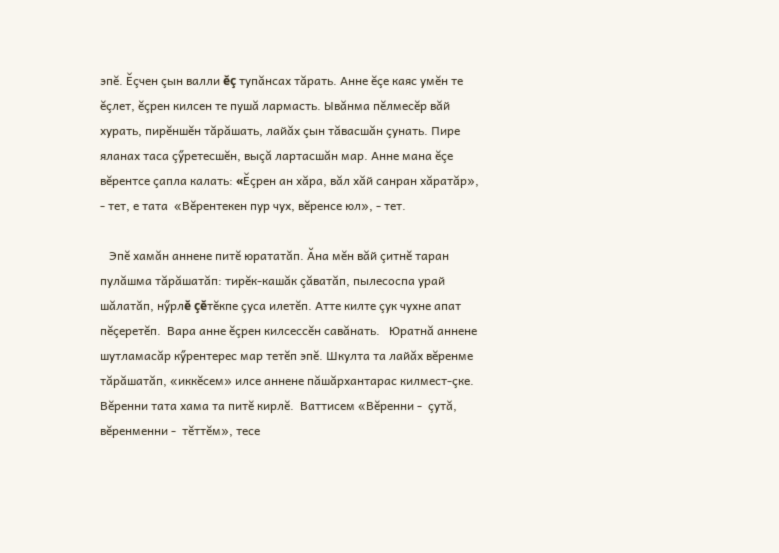эпĕ. Ĕçчен çын валли ĕç тупăнсах тăрать. Анне ĕçе каяс умĕн те ĕçлет, ĕçрен килсен те пушă лармасть. Ывăнма пĕлмесĕр вăй хурать, пирĕншĕн тăрăшать, лайăх çын тăвасшăн çунать. Пире яланах таса çӳретесшĕн, выçă лартасшăн мар. Анне мана ĕçе вĕрентсе çапла калать: «Ĕçрен ан хăра, вăл хăй санран хăратăр», - тет, е тата  «Вĕрентекен пур чух, вĕренсе юл», - тет.

   Эпĕ хамăн аннене питĕ юрататăп. Ăна мĕн вăй çитнĕ таран пулăшма тăрăшатăп: тирĕк-кашăк çăватăп, пылесоспа урай шăлатăп, нӳрлĕ çĕтĕкпе çуса илетĕп. Атте килте çук чухне апат пĕçеретĕп.  Вара анне ĕçрен килсессĕн савăнать.   Юратнă аннене шутламасăр кӳрентерес мар тетĕп эпĕ. Шкулта та лайăх вĕренме тăрăшатăп, «иккĕсем» илсе аннене пăшăрхантарас килмест-çке. Вĕренни тата хама та питĕ кирлĕ.  Ваттисем «Вĕренни -  çутă, вĕренменни -  тĕттĕм», тесе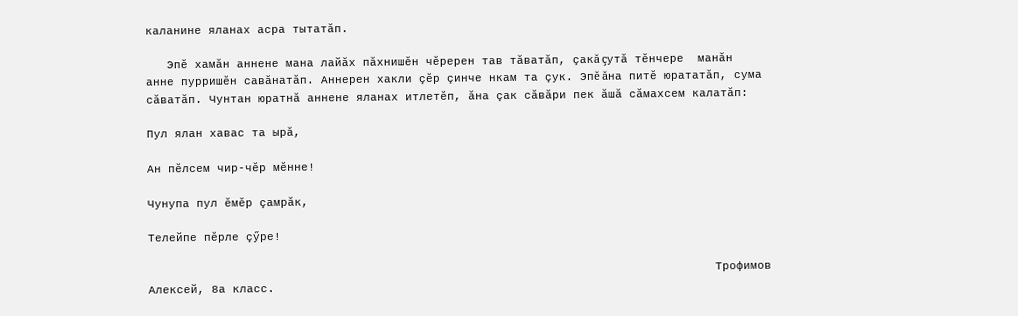каланине яланах асра тытатăп.

   Эпĕ хамăн аннене мана лайăх пăхнишĕн чĕререн тав тăватăп, çакă çутă тĕнчере  манăн анне пурришĕн савăнатăп. Аннерен хакли çĕр çинче нкам та çук. Эпĕ ăна питĕ юрататăп, сума сăватăп. Чунтан юратнă аннене яланах итлетĕп, ăна çак сăвăри пек ăшă сăмахсем калатăп:

Пул ялан хавас та ырă,

Ан пĕлсем чир-чĕр мĕнне!

Чунупа пул ĕмĕр çамрăк,

Телейпе пĕрле çӳре!

                                                                                 Трофимов Алексей, 8а класс.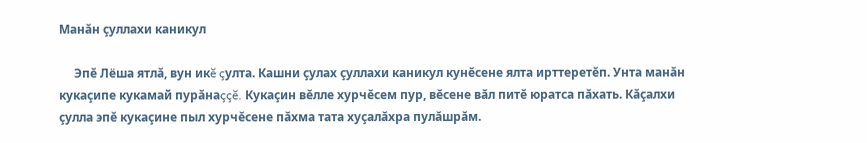Манăн çуллахи каникул

     Эпĕ Лёша ятлă, вун икĕ çулта. Кашни çулах çуллахи каникул кунĕсене ялта ирттеретĕп. Унта манăн кукаçипе кукамай пурăнаççĕ. Кукаçин вĕлле хурчĕсем пур, вĕсене вăл питĕ юратса пăхать. Кăçалхи çулла эпĕ кукаçине пыл хурчĕсене пăхма тата хуçалăхра пулăшрăм.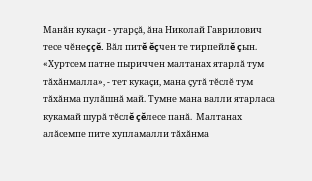Манăн кукаçи - утарçă, ăна Николай Гаврилович тесе чĕнеççĕ. Вăл питĕ ĕçчен те тирпейлĕ çын.  «Хуртсем патне пыриччен малтанах ятарлă тум тăхăнмалла», - тет кукаçи, мана çутă тĕслĕ тум тăхăнма пулăшнă май. Тумне мана валли ятарласа кукамай шурă тĕслĕ çĕлесе панă.  Малтанах алăсемпе пите хупламалли тăхăнма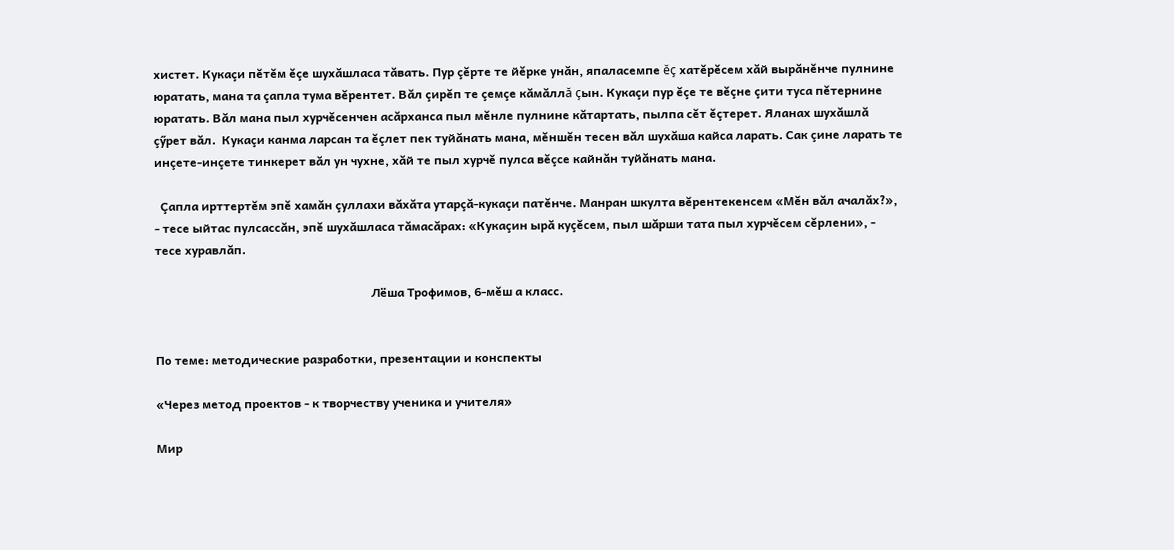хистет. Кукаçи пĕтĕм ĕçе шухăшласа тăвать. Пур çĕрте те йĕрке унăн, япаласемпе ĕç хатĕрĕсем хăй вырăнĕнче пулнине юратать, мана та çапла тума вĕрентет. Вăл çирĕп те çемçе кăмăллă çын. Кукаçи пур ĕçе те вĕçне çити туса пĕтернине юратать. Вăл мана пыл хурчĕсенчен асăрханса пыл мĕнле пулнине кăтартать, пылпа сĕт ĕçтерет. Яланах шухăшлă çӳрет вăл.  Кукаçи канма ларсан та ĕçлет пек туйăнать мана, мĕншĕн тесен вăл шухăша кайса ларать. Сак çине ларать те инçете-инçете тинкерет вăл ун чухне, хăй те пыл хурчĕ пулса вĕçсе кайнăн туйăнать мана.

  Çапла ирттертĕм эпĕ хамăн çуллахи вăхăта утарçă-кукаçи патĕнче. Манран шкулта вĕрентекенсем «Мĕн вăл ачалăх?», - тесе ыйтас пулсассăн, эпĕ шухăшласа тăмасăрах: «Кукаçин ырă куçĕсем, пыл шăрши тата пыл хурчĕсем сĕрлени», - тесе хуравлăп.

                                                                        Лёша Трофимов, 6-мĕш а класс.


По теме: методические разработки, презентации и конспекты

«Через метод проектов - к творчеству ученика и учителя»

Мир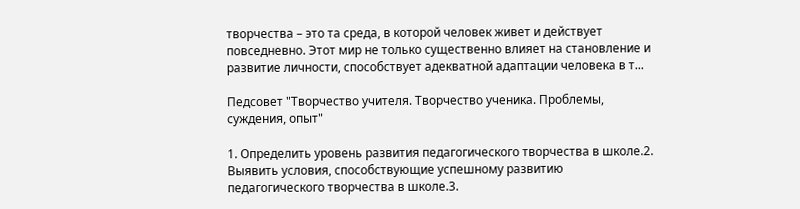творчества – это та среда, в которой человек живет и действует повседневно. Этот мир не только существенно влияет на становление и развитие личности, способствует адекватной адаптации человека в т...

Педсовет "Творчество учителя. Творчество ученика. Проблемы, суждения, опыт"

1. Определить уровень развития педагогического творчества в школе.2. Выявить условия, способствующие успешному развитию педагогического творчества в школе.3.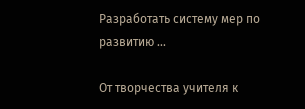Разработать систему мер по развитию ...

От творчества учителя к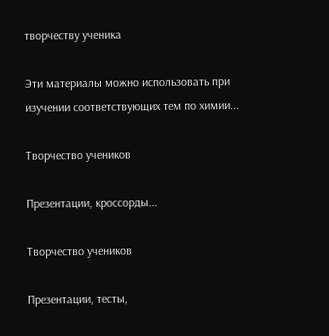творчеству ученика

Эти материалы можно использовать при изучении соответствующих тем по химии...

Творчество учеников

Презентации, кроссорды...

Творчество учеников

Презентации, тесты,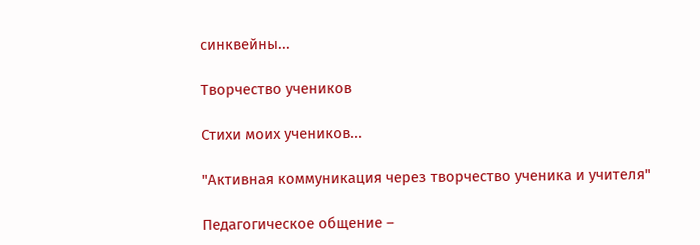синквейны...

Творчество учеников

Стихи моих учеников...

"Активная коммуникация через творчество ученика и учителя"

Педагогическое общение –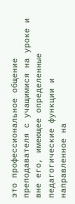это профессиональное общение преподавателя с учащимися на уроке и вне его, имеющее определенные педагогические функции и направленное на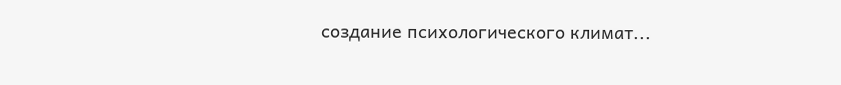создание психологического климат...